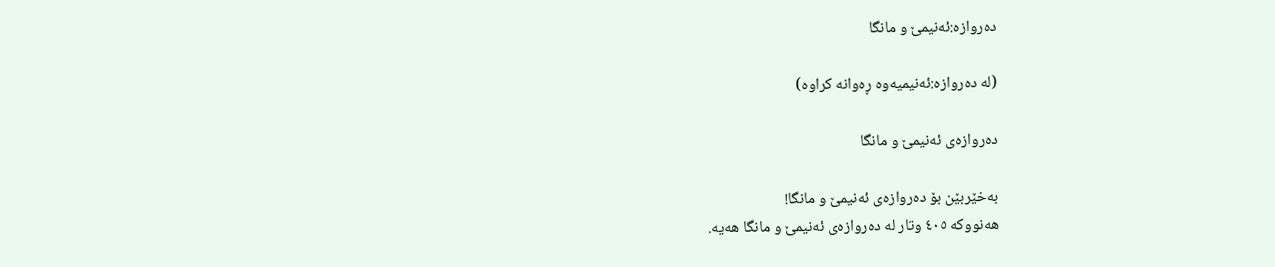دەروازە:ئەنیمێ و مانگا

(لە دەروازە:ئەنیمیەوە ڕەوانە کراوە)

دەروازەی ئەنیمێ و مانگا

بەخێربێن بۆ دەروازەی ئەنیمێ و مانگا!
ھەنووکە ٤٠٥ وتار لە دەروازەی ئەنیمێ و مانگا ھەیە.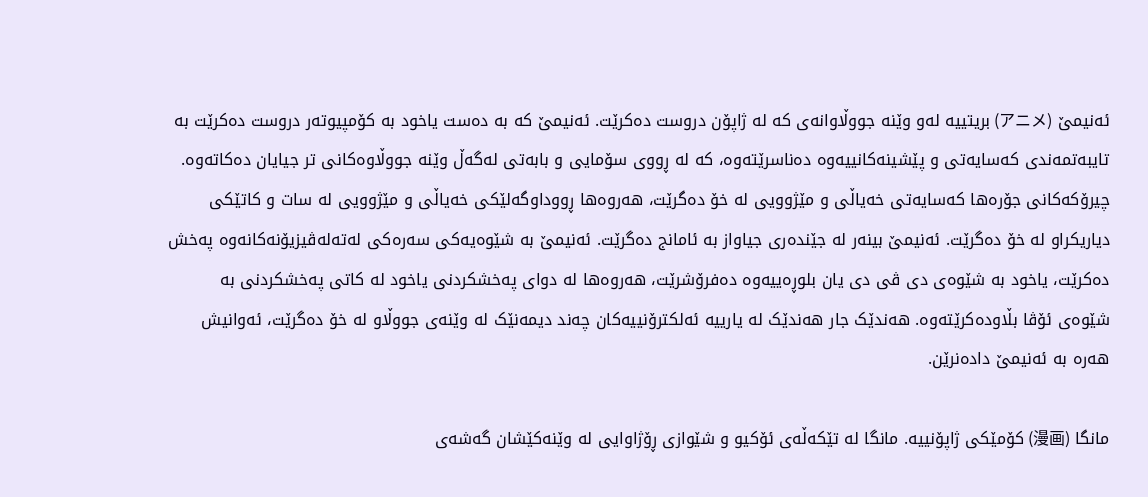ئەنیمێ (アニメ) بریتییە لەو وێنە جووڵاوانەی کە لە ژاپۆن دروست دەکرێت. ئەنیمێ کە بە دەست یاخود بە کۆمپیوتەر دروست دەکرێت بە تایبەتمەندی کەسایەتی و پێشینەکانییەوە دەناسرێتەوە، کە لە ڕووی سۆمایی و بابەتی لەگەڵ وێنە جووڵاوەکانی تر جیایان دەکاتەوە. چیرۆکەکانی جۆرەھا کەسایەتی خەیاڵی و مێژوویی لە خۆ دەگرێت، ھەروەھا ڕووداوگەلێکی خەیاڵی و مێژوویی لە سات و کاتێکی دیاریکراو لە خۆ دەگرێت. ئەنیمێ بینەر لە جێندەری جیاواز بە ئامانج دەگرێت. ئەنیمێ بە شێوەیەکی سەرەکی لەتەلەڤیزیۆنەکانەوە پەخش دەکرێت، یاخود بە شێوەی دی ڤی دی یان بلوڕەییەوە دەفرۆشرێت، ھەروەھا لە دوای پەخشکردنی یاخود لە کاتی پەخشکردنی بە شێوەی ئۆڤا بڵاودەکرێتەوە. ھەندێک جار ھەندێک لە یارییە ئەلکترۆنییەکان چەند دیمەنێک لە وێنەی جووڵاو لە خۆ دەگرێت، ئەوانیش ھەرە بە ئەنیمێ دادەنرێن.

مانگا (漫画) کۆمێکی ژاپۆنییە. مانگا لە تێکەڵەی ئۆکیو و شێوازی ڕۆژاوایی لە وێنەکێشان گەشەی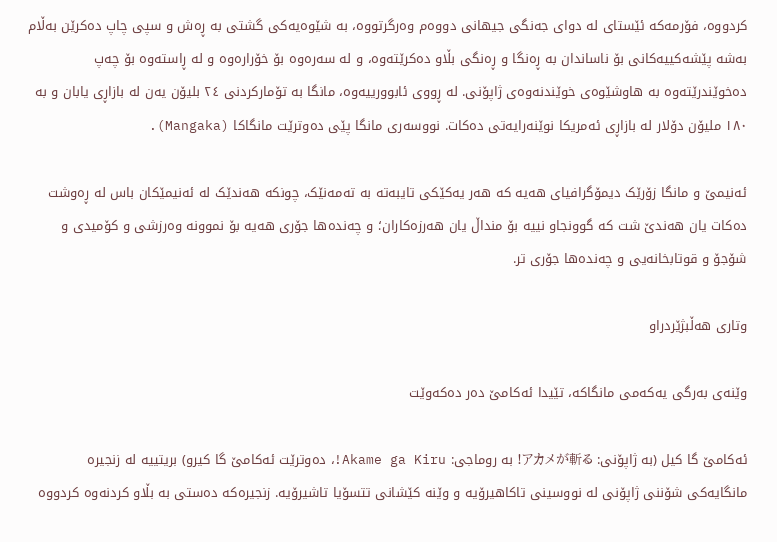کردووە، فۆرمەکە ئێستای لە دوای جەنگی جیھانی دووەم وەرگرتووە، بە شێوەیەکی گشتی بە ڕەش و سپی چاپ دەکرێن بەڵام بەشە پێشەکییەکانی بۆ ناساندان بە ڕەنگا و ڕەنگی بڵاو دەکرێتەوە، و لە سەرەوە بۆ خۆرارەوە و لە ڕاستەوە بۆ چەپ دەخوێندرێتەوە بە ھاوشێوەی خوێندنەوەی ژاپۆنی. لە ڕووی ئابوورییەوە، مانگا بە تۆمارکردنی ٢٤ بلیۆن یەن لە بازاڕی یابان و بە ١٨٠ ملیۆن دۆلار لە بازاڕی ئەمریکا نوێنەرایەتی دەکات. نووسەری مانگا پێی دەوترێت مانگاکا (Mangaka).

ئەنیمێ و مانگا زۆرێک دیمۆگرافیای ھەیە کە ھەر یەکێکی تایبەتە بە تەمەنێک، چونکە ھەندێک لە ئەنیمێکان باس لە ڕەوشت دەکات یان ھەندێ شت کە گوونجاو نییە بۆ منداڵ یان ھەرزەکاران؛ و چەندەھا جۆری ھەیە بۆ نموونە وەرزشی و کۆمیدی و شۆجۆ و قوتابخانەیی و چەندەھا جۆری تر.

وتاری ھەڵبژێردراو

وێنەی بەرگی یەکەمی مانگاکە، تێیدا ئەکامێ دەر دەکەوێت

ئەکامێ گا کیل (بە ژاپۆنی: アカメが斬る! بە روماجی: Akame ga Kiru!، دەوترێت ئەکامێ گا کیرو) بریتییە لە زنجیرە مانگایەکی شۆننی ژاپۆنی لە نووسینی تاکاهیرۆیە و وێنە کێشانی تتسۆیا تاشیرۆیە. زنجیرەکە دەستی بە بڵاو کردنەوە کردووە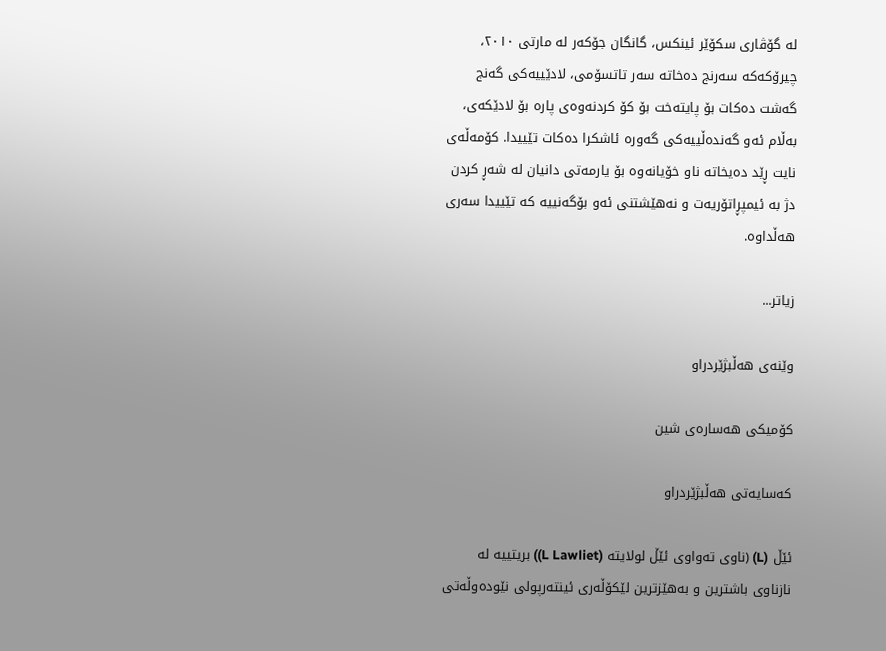لە گۆڤاری سکۆێر ئینکس، گانگان جۆکەر لە مارتی ۲۰۱۰، چیرۆکەکە سەرنج دەخاتە سەر تاتسۆمی، لادێییەکی گەنج گەشت دەکات بۆ پایتەخت بۆ کۆ کردنەوەی پارە بۆ لادێکەی، بەڵام ئەو گەندەڵییەکی گەورە ئاشکرا دەکات تێییدا. کۆمەڵەی نایت ڕێد دەیخاتە ناو خۆیانەوە بۆ یارمەتی دانیان لە شەڕ کردن دژ بە ئیمپڕاتۆریەت و نەهێشتنی ئەو بۆگەنییە کە تێییدا سەری هەڵداوە.

زیاتر...

وێنەی ھەڵبژێردراو

کۆمیکی ھەسارەی شین

کەسایەتی ھەڵبژێردراو

ئێڵ (L) (ناوی تەواوی ئێڵ لولایتە (L Lawliet)) بریتییە لە نازناوی باشترین و بەهێزترین لێکۆڵەری ئینتەرپولی نێودەوڵەتی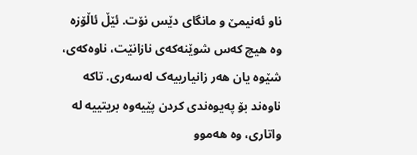ناو ئەنیمێ و مانگای دێس نۆت. ئێڵ ئاڵۆزە وە هیچ کەس شوێنەکەی نازانێت، ناوەکەی، شێوە یان هەر زانیارییەک لەسەری. تاکە ناوەند بۆ پەیوەندی کردن پێیەوە بریتییە لە واتاری، وە هەموو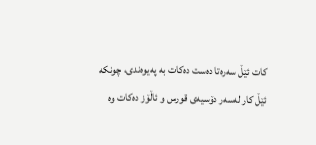کات ئێڵ سەرەتا دەست دەکات بە پەیوەندی، چونکە ئێڵ کار لەسەر دۆسیەی قورس و ئاڵۆز دەکات وە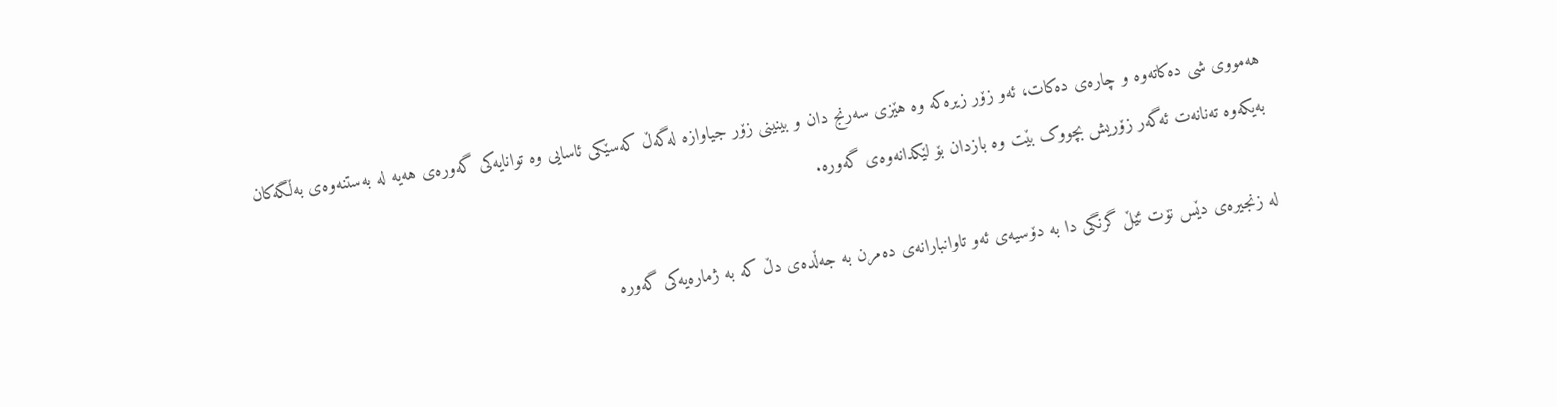هەمووی شی دەکاتەوە و چارەی دەکات، ئەو زۆر زیرەکە وە هێزی سەرنج دان و بینینی زۆر جیاوازە لەگەڵ کەسێکی ئاسایی وە توانایەکی گەورەی هەیە لە بەستنەوەی بەڵگەکان بەیکەوە تەنانەت ئەگەر زۆریش بچووک بێت وە بازدان بۆ لێکدانەوەی گەورە.

لە زنجیرەی دێس نۆت ئێڵ گرنگی دا بە دۆسیەی ئەو تاوانبارانەی دەمرن بە جەڵدەی دڵ کە بە ژمارەیەکی گەورە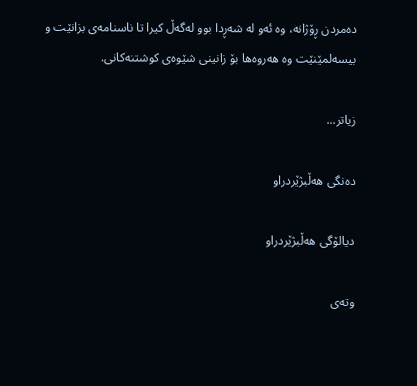دەمردن ڕۆژانە، وە ئەو لە شەڕدا بوو لەگەڵ کیرا تا ناسنامەی بزانێت و بیسەلمێنێت وە هەروەها بۆ زانینی شێوەی کوشتنەکانی.

زیاتر...

دەنگی ھەڵبژێردراو

دیالۆگی ھەڵبژێردراو

وتەی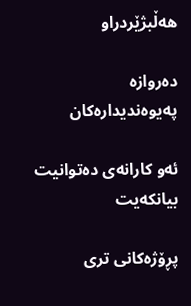ھەڵبژێردراو

دەروازە پەیوەندیدارەکان

ئەو کارانەی دەتوانیت بیانکەیت

پڕۆژەکانی تری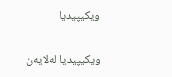ویکیپیدیا

ویکیپیدیا لەلایەن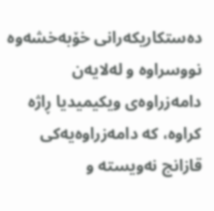دەستکاریکەرانی خۆبەخشەوە نووسراوە و لەلایەن دامەزراوەی ویکیمیدیا ڕاژە کراوە، کە دامەزراوەیەکی قازانج نەویستە و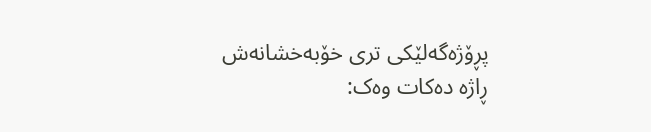پڕۆژەگەلێکی تری خۆبەخشانەش ڕاژە دەکات وەک: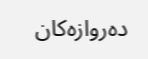دەروازەکان